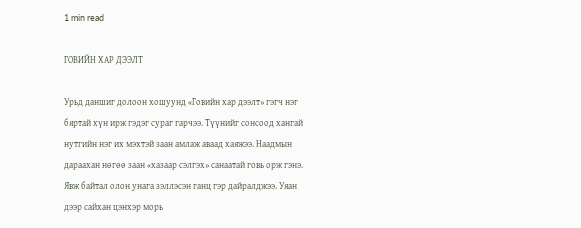1 min read

ГОВИЙН ХАР ДЭЭЛТ

Урьд даншиг долоон хошуунд «Говийн хар дээлт» гэгч нэг бяртай хүн ирж гэдэг сураг гарчээ. Түүнийг сонсоод хангай нутгийн нэг их мэхтэй заан амлаж аваад хаяжээ. Наадмын дараахан нөгөө заан «хазаар сэлгэх» санаатай говь орж гэнэ. Явж байтал олон унага зэллэсэн ганц гэр дайралджээ. Уяан дээр сайхан цэнхэр морь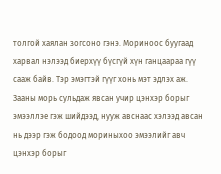толгой хаялан зогсоно гэнэ. Мориноос буугаад харвал нэлээд биерхүү бүсгүй хүн ганцаараа гүү сааж байв. Тэр эмэгтэй гүүг хонь мэт эдлэх аж. Зааны морь сульдаж явсан учир цэнхэр борыг эмээллэе гэж шийдээд, нууж авснаас хэлээд авсан нь дээр гэж бодоод мориныхоо эмээлийг авч цэнхэр борыг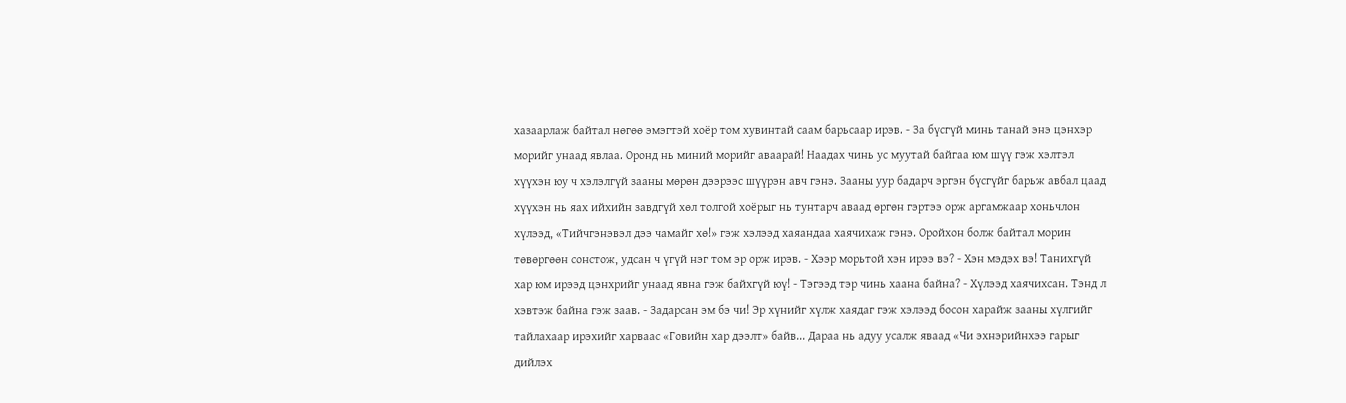хазаарлаж байтал нөгөө эмэгтэй хоёр том хувинтай саам барьсаар ирэв. - За бүсгүй минь танай энэ цэнхэр морийг унаад явлаа. Оронд нь миний морийг аваарай! Наадах чинь ус муутай байгаа юм шүү гэж хэлтэл хүүхэн юу ч хэлэлгүй зааны мөрөн дээрээс шүүрэн авч гэнэ. Зааны уур бадарч эргэн бүсгүйг барьж авбал цаад хүүхэн нь яах ийхийн завдгүй хөл толгой хоёрыг нь тунтарч аваад өргөн гэртээ орж аргамжаар хоньчлон хүлээд, «Тийчгэнэвэл дээ чамайг хө!» гэж хэлээд хаяандаа хаячихаж гэнэ. Оройхон болж байтал морин төвөргөөн сонстож, удсан ч үгүй нэг том эр орж ирэв. - Хээр морьтой хэн ирээ вэ? - Хэн мэдэх вэ! Танихгүй хар юм ирээд цэнхрийг унаад явна гэж байхгүй юү! - Тэгээд тэр чинь хаана байна? - Хүлээд хаячихсан. Тэнд л хэвтэж байна гэж заав. - Задарсан эм бэ чи! Эр хүнийг хүлж хаядаг гэж хэлээд босон харайж зааны хүлгийг тайлахаар ирэхийг харваас «Говийн хар дээлт» байв... Дараа нь адуу усалж яваад «Чи эхнэрийнхээ гарыг дийлэх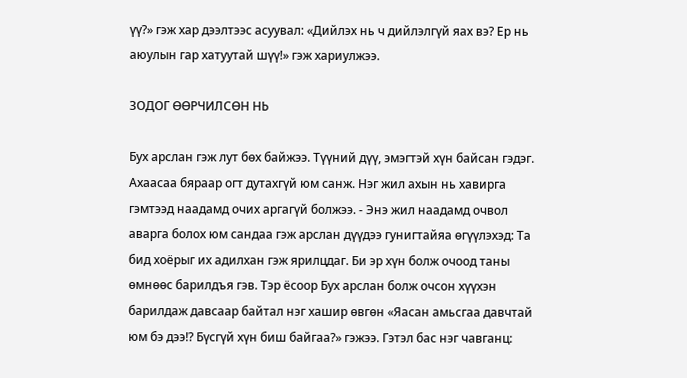үү?» гэж хар дээлтээс асуувал: «Дийлэх нь ч дийлэлгүй яах вэ? Ер нь аюулын гар хатуутай шүү!» гэж хариулжээ.

ЗОДОГ ӨӨРЧИЛСӨН НЬ

Бух арслан гэж лут бөх байжээ. Түүний дүү, эмэгтэй хүн байсан гэдэг. Ахаасаа бяраар огт дутахгүй юм санж. Нэг жил ахын нь хавирга гэмтээд наадамд очих аргагүй болжээ. - Энэ жил наадамд очвол аварга болох юм сандаа гэж арслан дүүдээ гунигтайяа өгүүлэхэд: Та бид хоёрыг их адилхан гэж ярилцдаг. Би эр хүн болж очоод таны өмнөөс барилдъя гэв. Тэр ёсоор Бух арслан болж очсон хүүхэн барилдаж давсаар байтал нэг хашир өвгөн «Яасан амьсгаа давчтай юм бэ дээ!? Бүсгүй хүн биш байгаа?» гэжээ. Гэтэл бас нэг чавганц: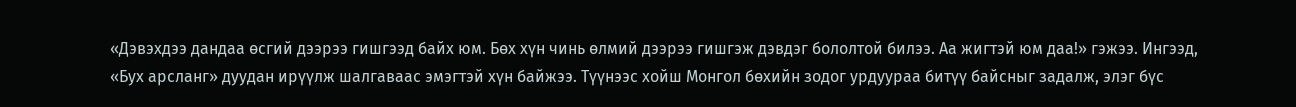«Дэвэхдээ дандаа өсгий дээрээ гишгээд байх юм. Бөх хүн чинь өлмий дээрээ гишгэж дэвдэг бололтой билээ. Аа жигтэй юм даа!» гэжээ. Ингээд, «Бух арсланг» дуудан ирүүлж шалгаваас эмэгтэй хүн байжээ. Түүнээс хойш Монгол бөхийн зодог урдуураа битүү байсныг задалж, элэг бүс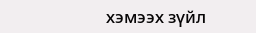хэмээх зүйл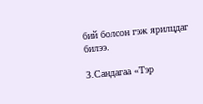бий болсон гэж ярилцдаг билээ.

З.Сандагаа «Тэр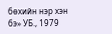бөхийн нэр хэн бэ» УБ., 1979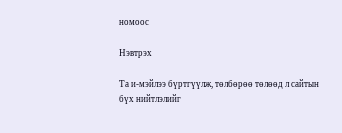номоос

Нэвтрэх

Та и-мэйлээ бүртгүүлж, төлбөрөө төлөөд л сайтын бүх нийтлэлийг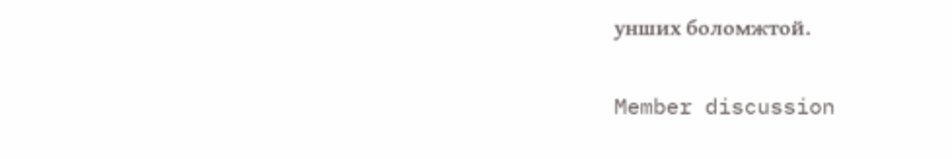унших боломжтой.

Member discussion